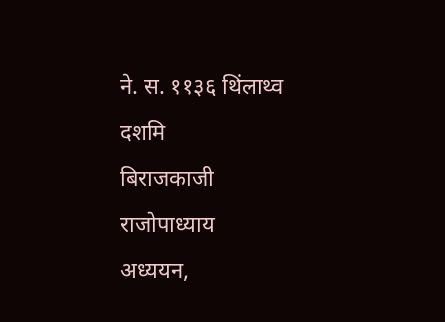ने. स. ११३६ थिंलाथ्व दशमि
बिराजकाजी राजोपाध्याय
अध्ययन,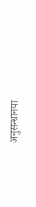अनुसन्धानया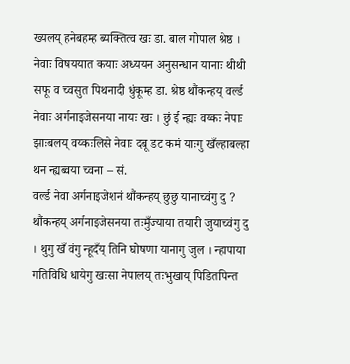ख्यलय् हनेबहम्ह ब्यक्तित्व खः डा. बाल गोपाल श्रेष्ठ । नेवाः विषययात कयाः अध्ययन अनुसन्धान यानाः थीथी सफू व च्वसुत पिथनादी धुंकूम्ह डा. श्रेष्ठ थौंकन्हय् वर्ल्ड नेवाः अर्गनाइजेसनया नायः खः । छुं ई न्ह्यः वय्कः नेपाः झाःबलय् वय्कःलिसे नेवाः दबू डट कमं याःगु खँल्हाबल्हा थन न्ह्यब्वया च्वना – सं.
वर्ल्ड नेवा अर्गनाइजेशनं थौंकन्हय् छुछु यानाच्वंगु दु ?
थौंकन्हय् अर्गनाइजेसनया तःमुँज्याया तयारी जुयाच्वंगु दु । थुगु खँ वंगु न्हूदँय् तिनि घोषणा यानागु जुल । न्हापाया गतिविधि धायेगु खःसा नेपालय् तःभुखाय् पिडितपिन्त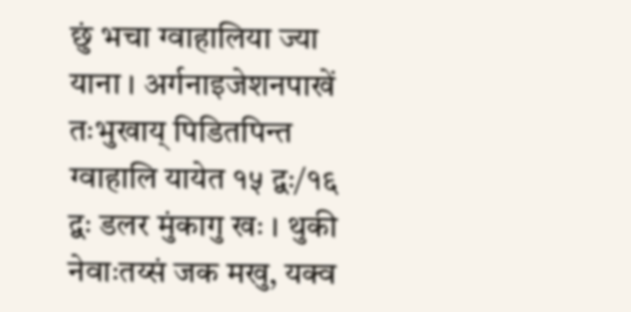छुं भचा ग्वाहालिया ज्या याना । अर्गनाइजेशनपाखें तःभुखाय् पिडितपिन्त ग्वाहालि यायेत १५ द्वः/१६ द्वः डलर मुंकागु खः । थुकी नेवाःतय्सं जक मखु, यक्व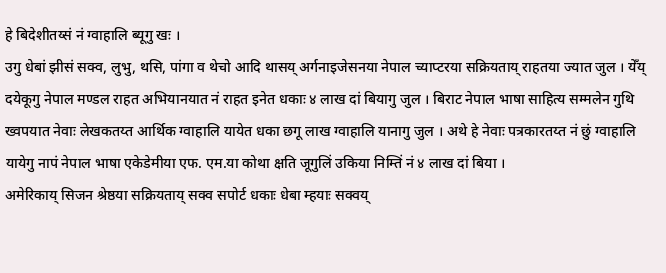हे बिदेशीतय्सं नं ग्वाहालि ब्यूगु खः ।
उगु धेबां झीसं सक्व, लुभु, थसि, पांगा व थेचो आदि थासय् अर्गनाइजेसनया नेपाल च्याप्टरया सक्रियताय् राहतया ज्यात जुल । येँय् दयेकूगु नेपाल मण्डल राहत अभियानयात नं राहत इनेत धकाः ४ लाख दां बियागु जुल । बिराट नेपाल भाषा साहित्य सम्मलेन गुथि ख्वपयात नेवाः लेखकतय्त आर्थिक ग्वाहालि यायेत धका छगू लाख ग्वाहालि यानागु जुल । अथे हे नेवाः पत्रकारतय्त नं छुं ग्वाहालि यायेगु नापं नेपाल भाषा एकेडेमीया एफ. एम.या कोथा क्षति जूगुलिं उकिया निम्तिं नं ४ लाख दां बिया ।
अमेरिकाय् सिजन श्रेष्ठया सक्रियताय् सक्व सपोर्ट धकाः धेबा म्हयाः सक्वय्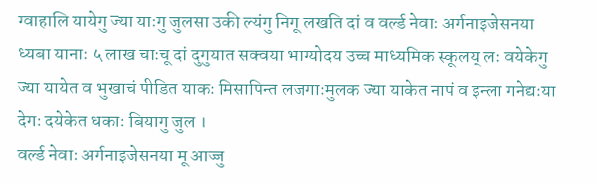ग्वाहालि यायेगु ज्या याःगु जुलसा उकी ल्यंगु निगू लखति दां व वर्ल्ड नेवाः अर्गनाइजेसनया ध्यबा यानाः ५ लाख चाःचू दां दुगुयात सक्वया भाग्योदय उच्च माध्यमिक स्कूलय् लः वयेकेगु ज्या यायेत व भुखाचं पीडित याकः मिसापिन्त लजगाःमुलक ज्या याकेत नापं व इन्ला गनेद्यःया देगः दयेकेत धकाः बियागु जुल ।
वर्ल्ड नेवाः अर्गनाइजेसनया मू आज्जु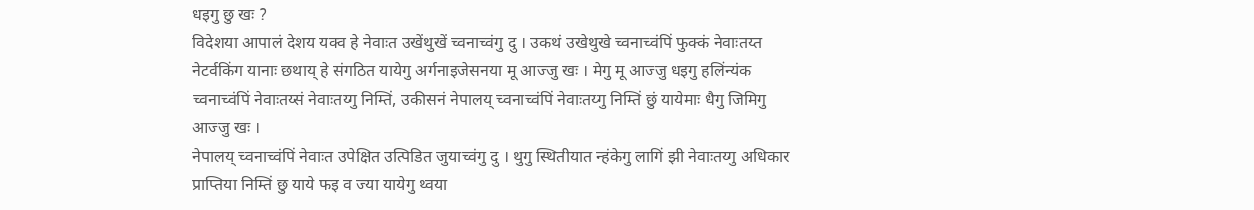धइगु छु खः ?
विदेशया आपालं देशय यक्व हे नेवाःत उखेंथुखें च्वनाच्वंगु दु । उकथं उखेथुखे च्वनाच्वंपिं फुक्कं नेवाःतय्त नेटर्वकिंग यानाः छथाय् हे संगठित यायेगु अर्गनाइजेसनया मू आज्जु खः । मेगु मू आज्जु धइगु हलिंन्यंक च्वनाच्वंपिं नेवाःतय्सं नेवाःतय्गु निम्तिं, उकीसनं नेपालय् च्वनाच्वंपिं नेवाःतय्गु निम्तिं छुं यायेमाः धैगु जिमिगु आज्जु खः ।
नेपालय् च्वनाच्वंपिं नेवाःत उपेक्षित उत्पिडित जुयाच्वंगु दु । थुगु स्थितीयात न्हंकेगु लागिं झी नेवाःतय्गु अधिकार प्राप्तिया निम्तिं छु याये फइ व ज्या यायेगु थ्वया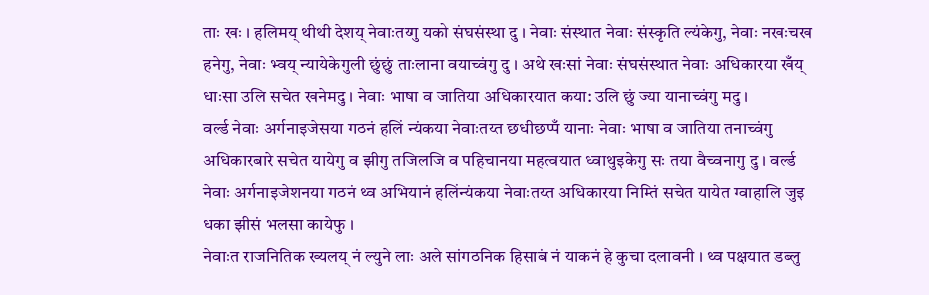ताः खः । हलिमय् थीथी देशय् नेवाःतय्गु यको संघसंस्था दु । नेवाः संस्थात नेवाः संस्कृति ल्यंकेगु, नेवाः नखःचख हनेगु, नेवाः भ्वय् न्यायेकेगुली छुंछुं ताःलाना वयाच्वंगु दु । अथे खःसां नेवाः संघसंस्थात नेवाः अधिकारया खँय् धाःसा उलि सचेत खनेमदु । नेवाः भाषा व जातिया अधिकारयात कया: उलि छुं ज्या यानाच्वंगु मदु ।
वर्ल्ड नेवाः अर्गनाइजेसया गठनं हलिं न्यंकया नेवाःतय्त छधीछप्पँ यानाः नेवाः भाषा व जातिया तनाच्वंगु अधिकारबारे सचेत यायेगु व झीगु तजिलजि व पहिचानया महत्वयात ध्वाथुइकेगु सः तया वैच्वनागु दु । वर्ल्ड नेवाः अर्गनाइजेशनया गठनं थ्व अभियानं हलिंन्यंकया नेवाःतय्त अधिकारया निम्तिं सचेत यायेत ग्वाहालि जुइ धका झीसं भलसा कायेफु ।
नेवाःत राजनितिक ख्यलय् नं ल्युने लाः अले सांगठनिक हिसाबं नं याकनं हे कुचा दलावनी । थ्व पक्षयात डब्लु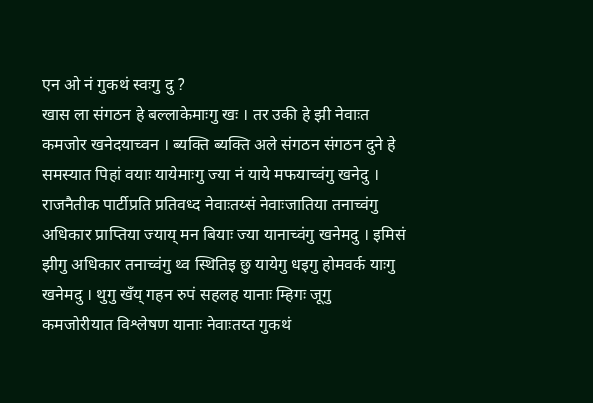एन ओ नं गुकथं स्वःगु दु ?
खास ला संगठन हे बल्लाकेमाःगु खः । तर उकी हे झी नेवाःत कमजोर खनेदयाच्वन । ब्यक्ति ब्यक्ति अले संगठन संगठन दुने हे समस्यात पिहां वयाः यायेमाःगु ज्या नं याये मफयाच्वंगु खनेदु । राजनैतीक पार्टीप्रति प्रतिवध्द नेवाःतय्सं नेवाःजातिया तनाच्वंगु अधिकार प्राप्तिया ज्याय् मन बियाः ज्या यानाच्वंगु खनेमदु । इमिसं झीगु अधिकार तनाच्वंगु थ्व स्थितिइ छु यायेगु धइगु होमवर्क याःगु खनेमदु । थुगु खँय् गहन रुपं सहलह यानाः म्हिगः जूगु कमजोरीयात विश्लेषण यानाः नेवाःतय्त गुकथं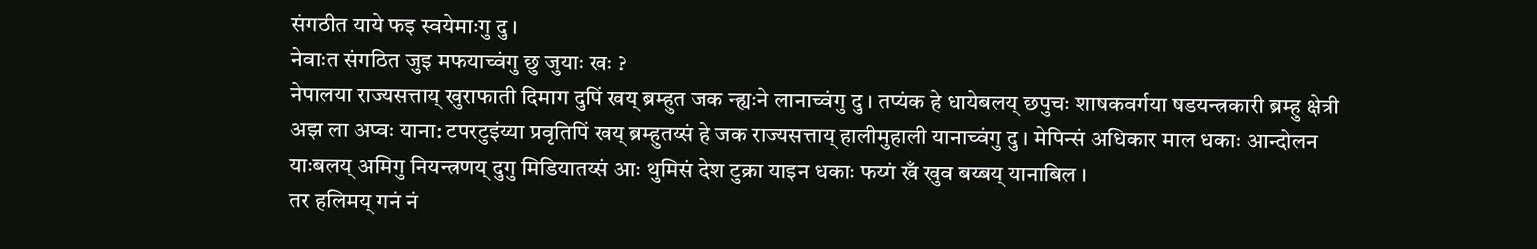संगठीत याये फइ स्वयेमाःगु दु ।
नेवाःत संगठित जुइ मफयाच्वंगु छु जुयाः खः ?
नेपालया राज्यसत्ताय् खुराफाती दिमाग दुपिं खय् ब्रम्हुत जक न्ह्यःने लानाच्वंगु दु । तप्यंक हे धायेबलय् छपुचः शाषकवर्गया षडयन्त्रकारी ब्रम्हु क्षेत्री अझ ला अप्वः याना: टपरटुइंय्या प्रवृतिपिं खय् ब्रम्हुतय्सं हे जक राज्यसत्ताय् हालीमुहाली यानाच्वंगु दु । मेपिन्सं अधिकार माल धकाः आन्दोलन याःबलय् अमिगु नियन्त्रणय् दुगु मिडियातय्सं आः थुमिसं देश टुक्रा याइन धकाः फय्गं खँ खुव बय्बय् यानाबिल ।
तर हलिमय् गनं नं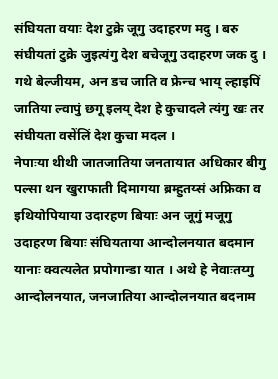संघियता वयाः देश टुक्रे जूगु उदाहरण मदु । बरु संघीयतां टुक्रे जुइत्यंगु देश बचेजूगु उदाहरण जक दु । गथे बेल्जीयम, अन डच जाति व फ्रेन्च भाय् ल्हाइपिं जातिया ल्वापुं छगू इलय् देश हे कुचादले त्यंगु खः तर संघीयता वसेंलिं देश कुचा मदल ।
नेपाःया थीथी जातजातिया जनतायात अधिकार बीगु पल्सा थन खुराफाती दिमागया ब्रम्हुतय्सं अफ्रिका व इथियोपियाया उदारहण बियाः अन जूगुं मजूगु उदाहरण बियाः संघियताया आन्दोलनयात बदमान यानाः क्वत्यलेत प्रपोगान्डा यात । अथे हे नेवाःतय्गु आन्दोलनयात, जनजातिया आन्दोलनयात बदनाम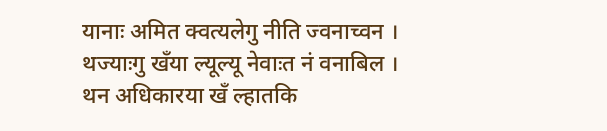यानाः अमित क्वत्यलेगु नीति ज्वनाच्वन । थज्याःगु खँया ल्यूल्यू नेवाःत नं वनाबिल ।
थन अधिकारया खँ ल्हातकि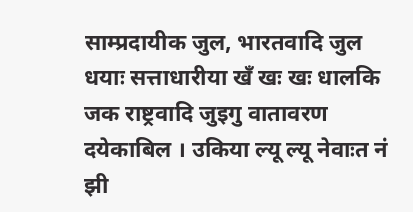साम्प्रदायीक जुल, भारतवादि जुल धयाः सत्ताधारीया खँ खः खः धालकि जक राष्ट्रवादि जुइगु वातावरण दयेकाबिल । उकिया ल्यू ल्यू नेवाःत नं झी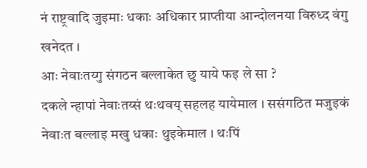नं राष्ट्रवादि जुइमाः धकाः अधिकार प्राप्तीया आन्दोलनया विरुध्द वंगु खनेदत ।
आः नेवाःतय्गु संगठन बल्लाकेत छु याये फइ ले सा ?
दकले न्हापां नेवाःतय्सं थःथवय् सहलह यायेमाल । ससंगठित मजुइकं नेवाःत बल्लाइ मखु धकाः थुइकेमाल । थःपिं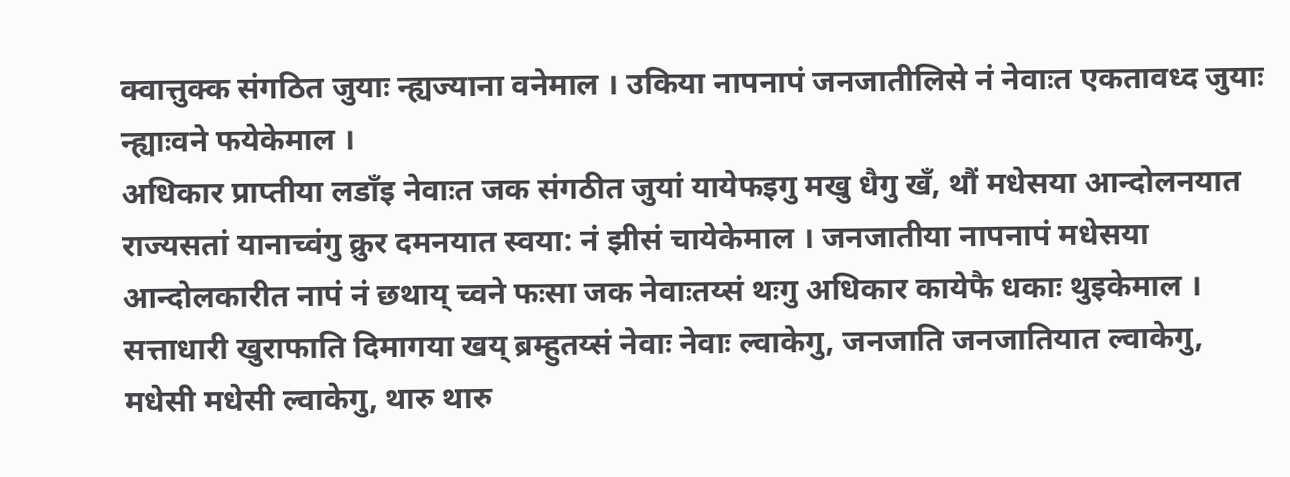क्वात्तुक्क संगठित जुयाः न्ह्यज्याना वनेमाल । उकिया नापनापं जनजातीलिसे नं नेवाःत एकतावध्द जुयाः न्ह्याःवने फयेकेमाल ।
अधिकार प्राप्तीया लडाँइ नेवाःत जक संगठीत जुयां यायेफइगु मखु धैगु खँ, थौं मधेसया आन्दोलनयात राज्यसतां यानाच्वंगु क्रुर दमनयात स्वया: नं झीसं चायेकेमाल । जनजातीया नापनापं मधेसया आन्दोलकारीत नापं नं छथाय् च्वने फःसा जक नेवाःतय्सं थःगु अधिकार कायेफै धकाः थुइकेमाल । सत्ताधारी खुराफाति दिमागया खय् ब्रम्हुतय्सं नेवाः नेवाः ल्वाकेगु, जनजाति जनजातियात ल्वाकेगु, मधेसी मधेसी ल्वाकेगु, थारु थारु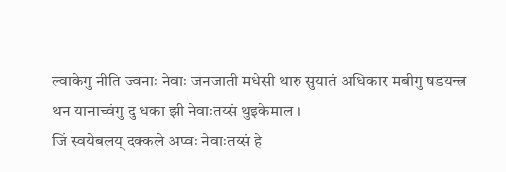ल्वाकेगु नीति ज्वनाः नेवाः जनजाती मधेसी थारु सुयातं अधिकार मबीगु षडयन्त्र थन यानाच्वंगु दु धका झी नेवाःतय्सं थुइकेमाल ।
जिं स्वयेबलय् दक्कले अप्वः नेवाःतय्सं हे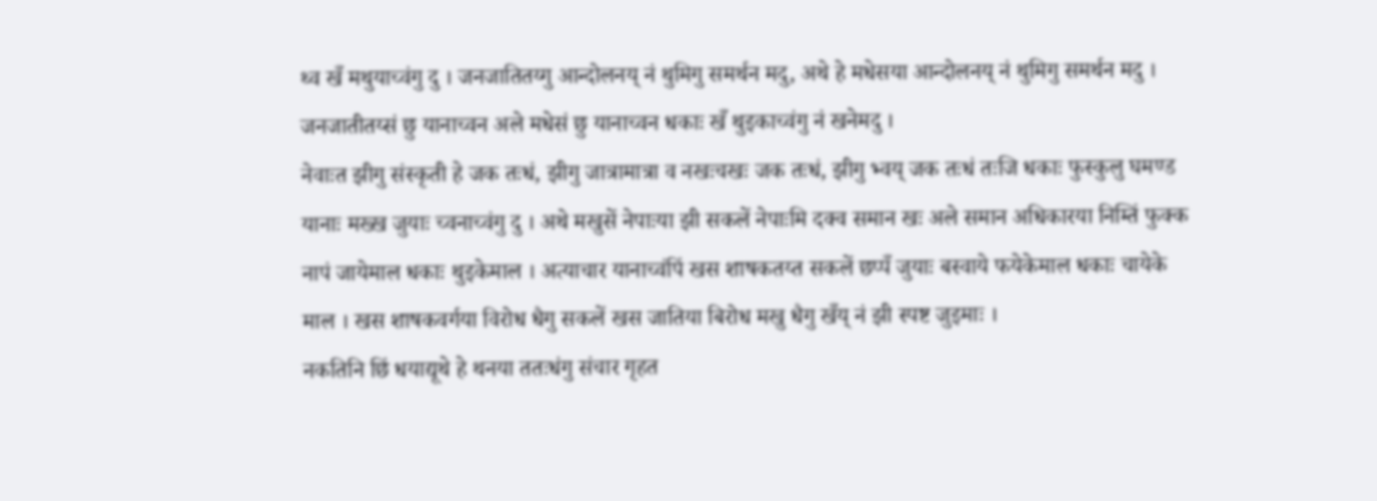थ्व खँ मथुयाच्वंगु दु । जनजातितय्गु आन्दोलनय् नं थुमिगु समर्थन मदु, अथे हे मधेसया आन्दोलनय् नं थुमिगु समर्थन मदु । जनजातीतय्सं छु यानाच्वन अले मधेसं छु यानाच्वन धकाः खँ थुइकाच्वंगु नं खनेमदु ।
नेवाःत झीगु संस्कृती हे जक तःधं, झीगु जात्रामात्रा व नखःचखः जक तःधं, झीगु भ्वय् जक तःधं तःजि धकाः फुस्कुलु घमण्ड यानाः मख्ख जुयाः च्वनाच्वंगु दु । अथे मखुसें नेपाःया झी सकलें नेपाःमि दक्व समान खः अले समान अधिकारया निम्तिं फुक्क नापं जायेमाल धकाः थुइकेमाल । अत्याचार यानाच्वंपिं खस शाषकतय्त सकलें छप्पँ जुयाः बस्वाये फयेकेमाल धकाः चायेके माल । खस शाषकवर्गया विरोध धैगु सकलें खस जातिया बिरोध मखु धैगु खँय् नं झी स्पष्ट जुइमाः ।
नकतिनि छिं धयाद्यूथे हे थनया ततःधंगु संचार गृहत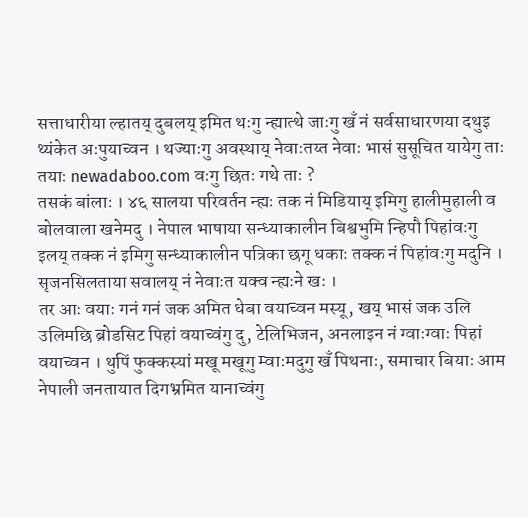सत्ताधारीया ल्हातय् दुबलय् इमित थःगु न्ह्यात्थे जाःगु खँ नं सर्वसाधारणया दथुइ थ्यंकेत अःपुयाच्वन । थज्याःगु अवस्थाय् नेवाःतय्त नेवाः भासं सुसूचित यायेगु ताः तयाः newadaboo.com वःगु छितः गथे ताः ?
तसकं बांलाः । ४६ सालया परिवर्तन न्ह्यः तक नं मिडियाय् इमिगु हालीमुहाली व बोलवाला खनेमदु । नेपाल भाषाया सन्ध्याकालीन बिश्वभुमि न्हिपौ पिहांवःगु इलय् तक्क नं इमिगु सन्ध्याकालीन पत्रिका छगू धकाः तक्क नं पिहांवःगु मदुनि । सृजनसिलताया सवालय् नं नेवाःत यक्व न्ह्यःने खः ।
तर आः वयाः गनं गनं जक अमित धेबा वयाच्वन मस्यू, खय् भासं जक उलि उलिमछि ब्रोडसिट पिहां वयाच्वंगु दु, टेलिभिजन, अनलाइन नं ग्वाःग्वाः पिहां वयाच्वन । थुपिं फुक्कस्यां मखू मखूगु म्वाःमदुगु खँ पिथनाः, समाचार बियाः आम नेपाली जनतायात दिगभ्रमित यानाच्वंगु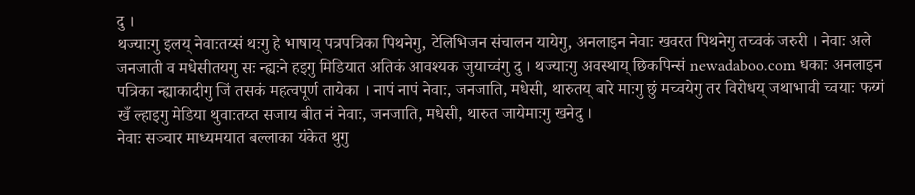दु ।
थज्याःगु इलय् नेवाःतय्सं थःगु हे भाषाय् पत्रपत्रिका पिथनेगु, टेलिभिजन संचालन यायेगु, अनलाइन नेवाः खवरत पिथनेगु तच्वकं जरुरी । नेवाः अले जनजाती व मधेसीतयगु सः न्ह्यःने हइगु मिडियात अतिकं आवश्यक जुयाच्वंगु दु । थज्याःगु अवस्थाय् छिकपिन्सं newadaboo.com धकाः अनलाइन पत्रिका न्ह्याकादीगु जिं तसकं महत्वपूर्ण तायेका । नापं नापं नेवाः, जनजाति, मधेसी, थारुतय् बारे माःगु छुं मच्वयेगु तर विरोधय् जथाभावी च्वयाः फय्गं खँ ल्हाइगु मेडिया थुवाःतय्त सजाय बीत नं नेवाः, जनजाति, मधेसी, थारुत जायेमाःगु खनेदु ।
नेवाः सञ्चार माध्यमयात बल्लाका यंकेत थुगु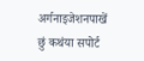अर्गनाइजेशनपाखें छुं कथंया सपोर्ट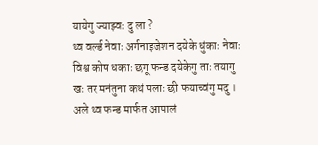यायेगु ज्याझ्वः दु ला ?
थ्व वर्ल्ड नेवाः अर्गनाइजेशन दयेके धुंकाः नेवाः विश्व कोष धकाः छगू फन्ड दयेकेगु ताः तयागु खः तर मनंतुना कथं पलाः छी फयाच्वंगु मदु । अले थ्व फन्ड मार्फत आपालं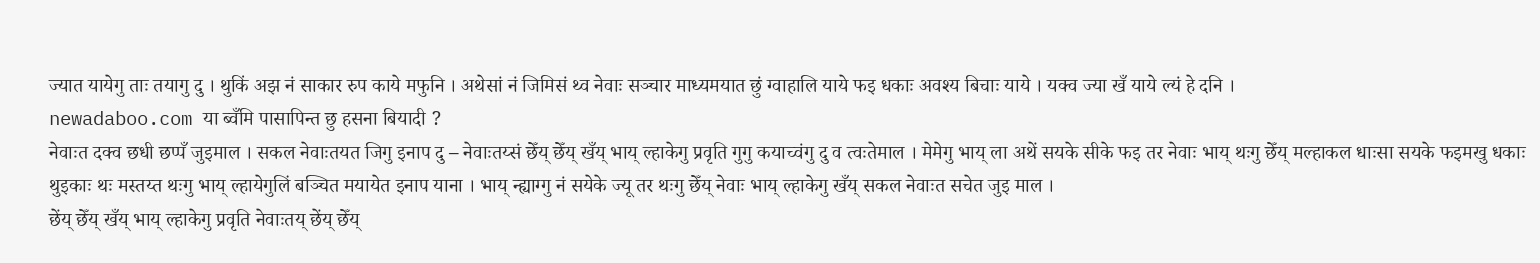ज्यात यायेगु ताः तयागु दु । थुकिं अझ नं साकार रुप काये मफुनि । अथेसां नं जिमिसं थ्व नेवाः सञ्चार माध्यमयात छुं ग्वाहालि याये फइ धकाः अवश्य बिचाः याये । यक्व ज्या खँ याये ल्यं हे दनि ।
newadaboo.com या ब्वँमि पासापिन्त छु हसना बियादी ?
नेवाःत दक्व छधी छप्पँ जुइमाल । सकल नेवाःतयत जिगु इनाप दु – नेवाःतय्सं छेँय् छेँय् खँय् भाय् ल्हाकेगु प्रवृति गुगु कयाच्वंगु दु व त्वःतेमाल । मेमेगु भाय् ला अथें सयके सीके फइ तर नेवाः भाय् थःगु छेँय् मल्हाकल धाःसा सयके फइमखु धकाः थुइकाः थः मस्तय्त थःगु भाय् ल्हायेगुलिं बञ्चित मयायेत इनाप याना । भाय् न्ह्याग्गु नं सयेके ज्यू तर थःगु छेँय् नेवाः भाय् ल्हाकेगु खँय् सकल नेवाःत सचेत जुइ माल ।
छेंय् छेँय् खँय् भाय् ल्हाकेगु प्रवृति नेवाःतय् छेंय् छेँय्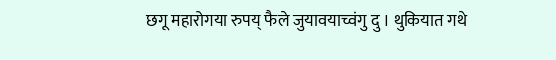छगू महारोगया रुपय् फैले जुयावयाच्वंगु दु । थुकियात गथे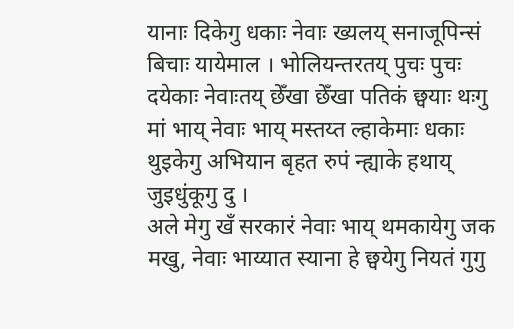यानाः दिकेगु धकाः नेवाः ख्यलय् सनाजूपिन्सं बिचाः यायेमाल । भोलियन्तरतय् पुचः पुचः दयेकाः नेवाःतय् छेँखा छेँखा पतिकं छ्वयाः थःगु मां भाय् नेवाः भाय् मस्तय्त ल्हाकेमाः धकाः थुइकेगु अभियान बृहत रुपं न्ह्याके हथाय् जुइधुंकूगु दु ।
अले मेगु खँ सरकारं नेवाः भाय् थमकायेगु जक मखु, नेवाः भाय्यात स्याना हे छ्वयेगु नियतं गुगु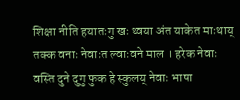शिक्षा नीति हयातःगु खः थ्वया अंत याकेत माःथाय् तक्क वनाः नेवाःत ल्वाःवने माल । हरेक नेवाः वस्ति दुने दुगु फुक हे स्कुलय् नेवाः भाषा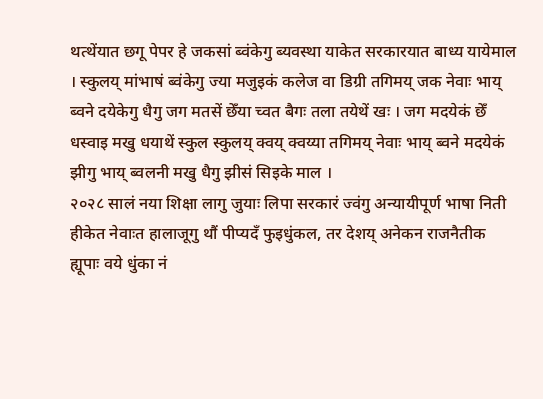थत्थेंयात छगू पेपर हे जकसां ब्वंकेगु ब्यवस्था याकेत सरकारयात बाध्य यायेमाल । स्कुलय् मांभाषं ब्वंकेगु ज्या मजुइकं कलेज वा डिग्री तगिमय् जक नेवाः भाय् ब्वने दयेकेगु धैगु जग मतसें छेँया च्वत बैगः तला तयेथें खः । जग मदयेकं छेँ धस्वाइ मखु धयाथें स्कुल स्कुलय् क्वय् क्वय्या तगिमय् नेवाः भाय् ब्वने मदयेकं झीगु भाय् ब्वलनी मखु धैगु झीसं सिइके माल ।
२०२८ सालं नया शिक्षा लागु जुयाः लिपा सरकारं ज्वंगु अन्यायीपूर्ण भाषा निती हीकेत नेवाःत हालाजूगु थौं पीप्यदँ फुइधुंकल, तर देशय् अनेकन राजनैतीक ह्यूपाः वये धुंका नं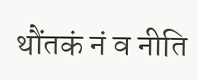थौंतकं नं व नीति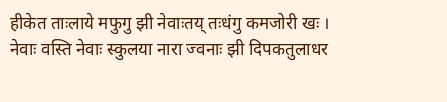हीकेत ताःलाये मफुगु झी नेवाःतय् तःधंगु कमजोरी खः ।
नेवाः वस्ति नेवाः स्कुलया नारा ज्वनाः झी दिपकतुलाधर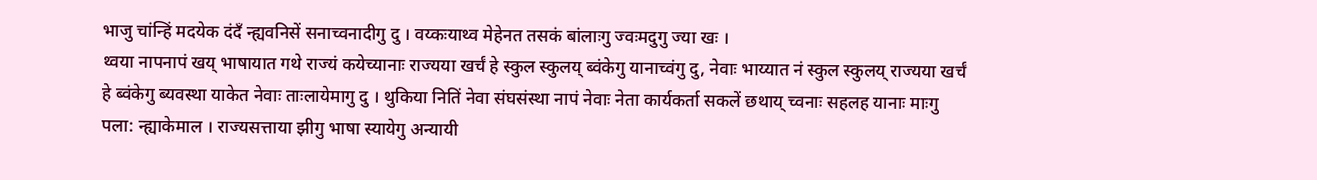भाजु चांन्हिं मदयेक दंदँ न्ह्यवनिसें सनाच्वनादीगु दु । वय्कःयाथ्व मेहेनत तसकं बांलाःगु ज्वःमदुगु ज्या खः ।
थ्वया नापनापं खय् भाषायात गथे राज्यं कयेच्यानाः राज्यया खर्चं हे स्कुल स्कुलय् ब्वंकेगु यानाच्वंगु दु, नेवाः भाय्यात नं स्कुल स्कुलय् राज्यया खर्चं हे ब्वंकेगु ब्यवस्था याकेत नेवाः ताःलायेमागु दु । थुकिया नितिं नेवा संघसंस्था नापं नेवाः नेता कार्यकर्ता सकलें छथाय् च्वनाः सहलह यानाः माःगु पला: न्ह्याकेमाल । राज्यसत्ताया झीगु भाषा स्यायेगु अन्यायी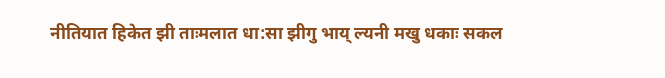नीतियात हिकेत झी ताःमलात धा:सा झीगु भाय् ल्यनी मखु धकाः सकल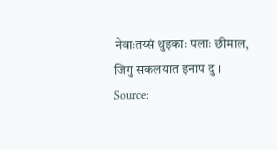नेवाःतय्सं थुइकाः पलाः छीमाल, जिगु सकलयात इनाप दु ।
Source: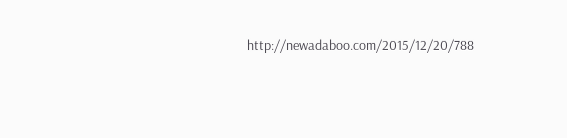http://newadaboo.com/2015/12/20/788